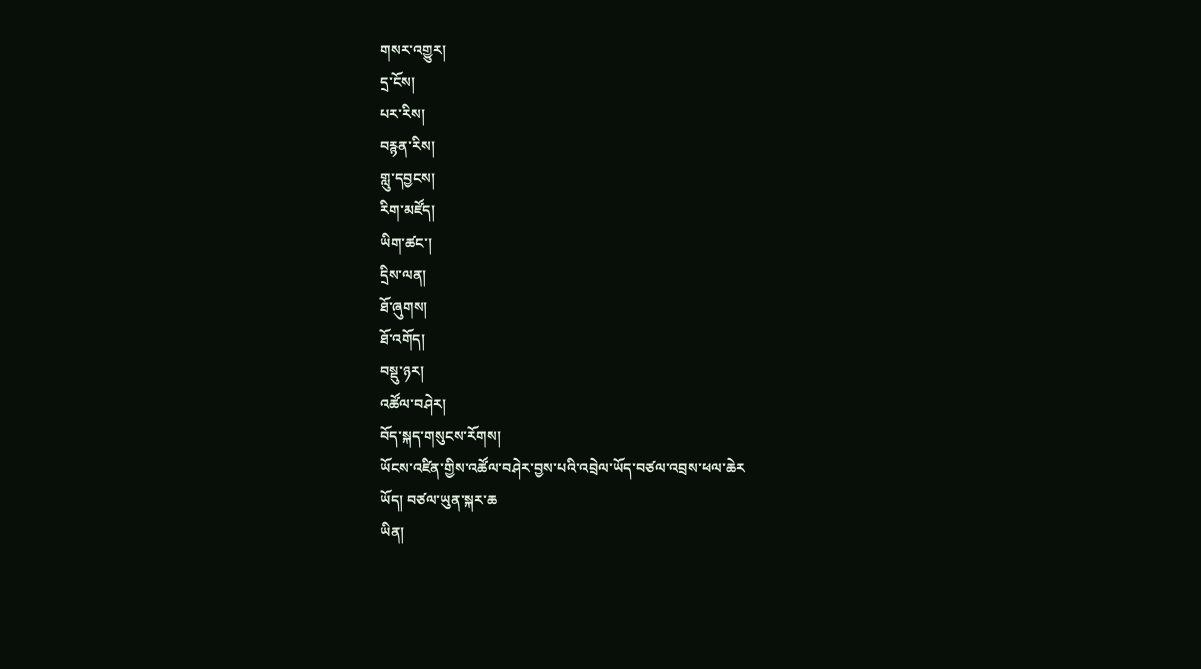གསར་འགྱུར།
དྲ་ངོས།
པར་རིས།
བརྙན་རིས།
གླུ་དབྱངས།
རིག་མཛོད།
ཡིག་ཚང་།
དྲིས་ལན།
ཐོ་ཞུགས།
ཐོ་འགོད།
བསྡུ་ཉར།
འཚོལ་བཤེར།
བོད་སྐད་གསུངས་རོགས།
ཡོངས་འཛིན་གྱིས་འཚོལ་བཤེར་བྱས་པའི་འབྲེལ་ཡོད་བཙལ་འབྲས་ཕལ་ཆེར
ཡོད། བཙལ་ཡུན་སྐར་ཆ
ཡིན།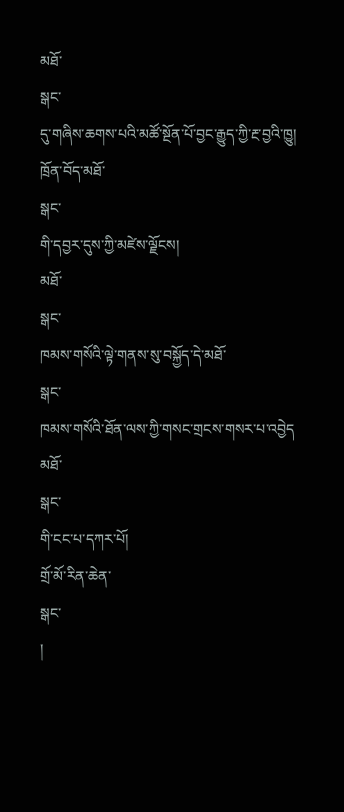མཐོ་
སྒང་
དུ་གཞིས་ཆགས་པའི་མཚོ་སྔོན་པོ་བྱང་རྒྱུད་ཀྱི་རྔ་བྱའི་ཁྱུ།
ཁྲོན་བོད་མཐོ་
སྒང་
གི་དབྱར་དུས་ཀྱི་མཛེས་ལྗོངས།
མཐོ་
སྒང་
ཁམས་གསོའི་ལྟེ་གནས་སུ་བསྐྱོད་དེ་མཐོ་
སྒང་
ཁམས་གསོའི་ཐོན་ལས་ཀྱི་གསང་གྲངས་གསར་པ་འབྱེད
མཐོ་
སྒང་
གི་ངང་པ་དཀར་པོ།
གྲོ་མོ་རིན་ཆེན་
སྒང་
།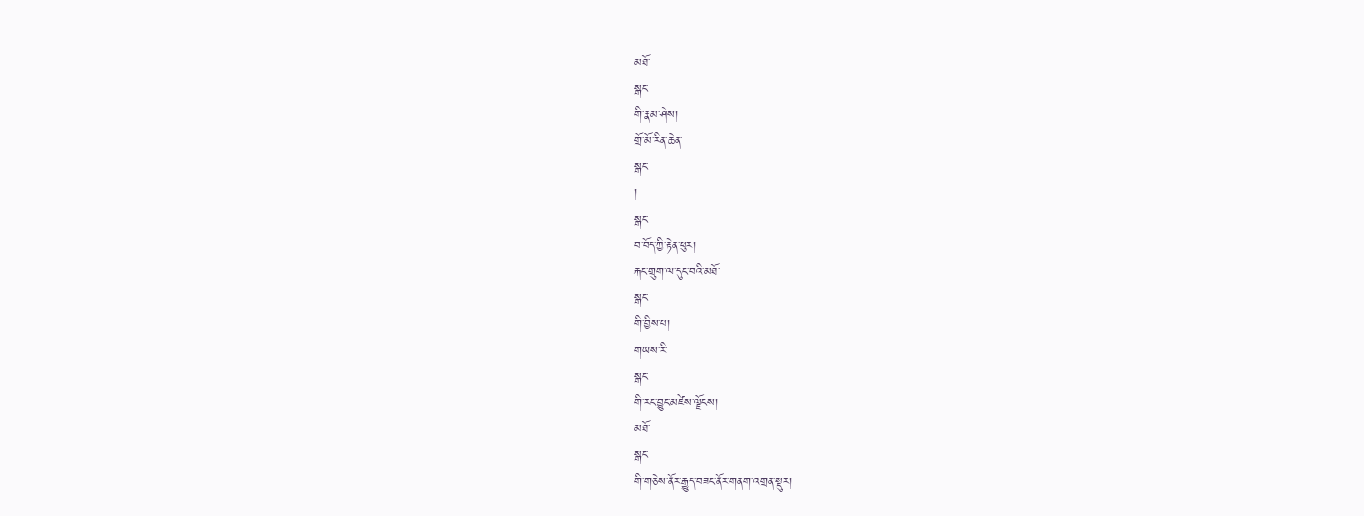མཐོ་
སྒང་
གི་རྣམ་ཤེས།
གྲོ་མོ་རིན་ཆེན་
སྒང་
།
སྒང་
བ་བོད་ཀྱི་རྟེན་ཕུར།
རྐང་གྲུག་ལ་དུང་བའི་མཐོ་
སྒང་
གི་བྱིས་པ།
གཡས་རི་
སྒང་
གི་རང་བྱུང་མཛེས་ལྗོངས།
མཐོ་
སྒང་
གི་གཅེས་ནོར་རྒྱུད་བཟང་ནོར་གནག་འགྲན་སྡུར།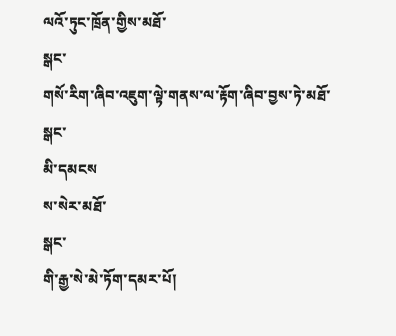ལའོ་ཏུང་ཁྲོན་གྱིས་མཐོ་
སྒང་
གསོ་རིག་ཞིབ་འཇུག་ལྟེ་གནས་ལ་རྟོག་ཞིབ་བྱས་ཏེ་མཐོ་
སྒང་
མི་དམངས
ས་སེར་མཐོ་
སྒང་
གི་རྒྱ་སེ་མེ་ཏོག་དམར་པོ།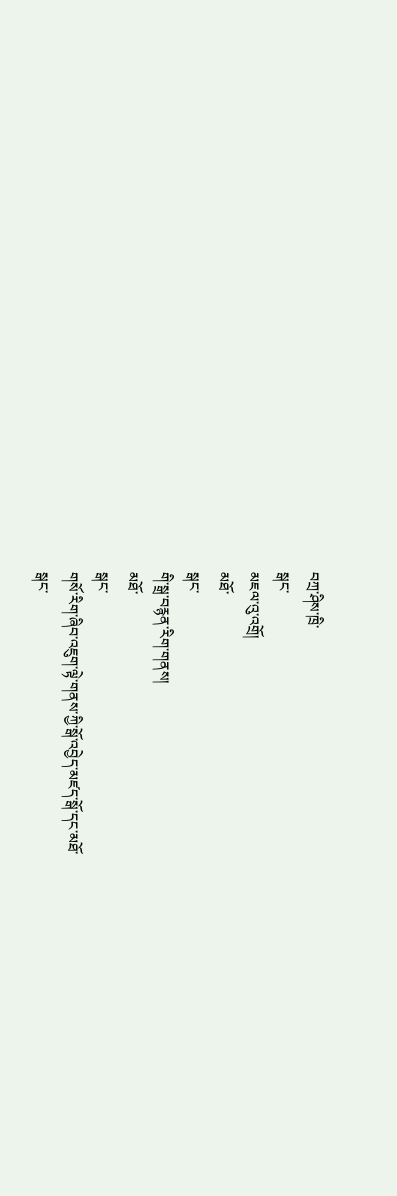བཀྲ་ཤིས་ཁྲི་
སྒང་
མཇལ་འུ་འགྲོ།
མཐོ་
སྒང་
གི་སྒྲ་བརྙན་རིག་གནས།
མཐོ་
སྒང་
གསོ་རིག་ཞིབ་འཇུག་ལྟེ་གནས་ཀྱི་སྒོ་འབྱེད་མཛད་སྒོ་དང་མཐོ་
སྒང་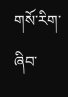གསོ་རིག་ཞིབ་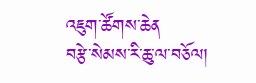འཇུག་ཚོགས་ཆེན
བརྩེ་སེམས་རི་ཆུ་ལ་བཅོལ།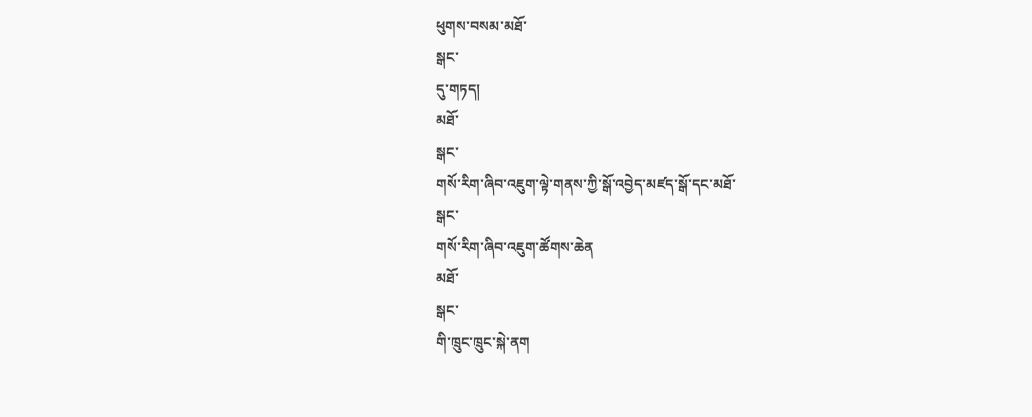ཕུགས་བསམ་མཐོ་
སྒང་
དུ་གཏད།
མཐོ་
སྒང་
གསོ་རིག་ཞིབ་འཇུག་ལྟེ་གནས་ཀྱི་སྒོ་འབྱེད་མཛད་སྒོ་དང་མཐོ་
སྒང་
གསོ་རིག་ཞིབ་འཇུག་ཚོགས་ཆེན
མཐོ་
སྒང་
གི་ཁྲུང་ཁྲུང་སྐེ་ནག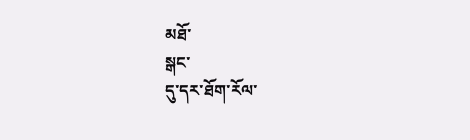མཐོ་
སྒང་
དུ་དར་ཐོག་རོལ་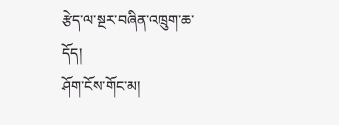རྩེད་ལ་སྔར་བཞིན་འཁྲུག་ཆ་དོད།
ཤོག་ངོས་གོང་མ།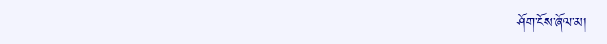ཤོག་ངོས་ཞོལ་མ།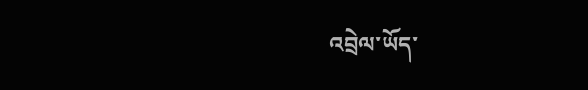འབྲེལ་ཡོད་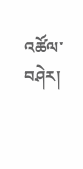འཚོལ་བཤེར།